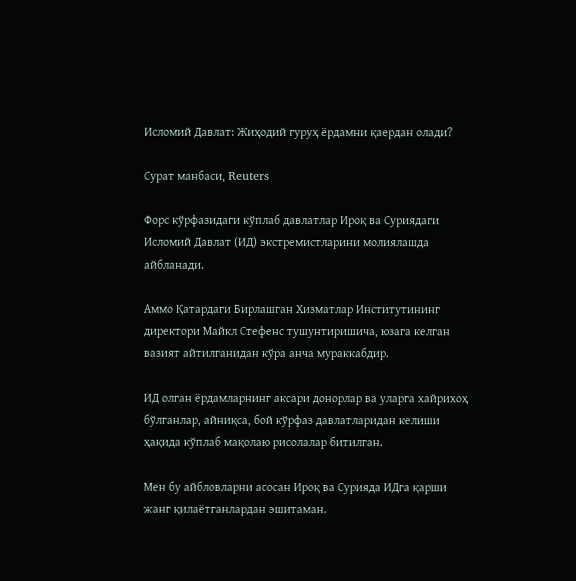Исломий Давлат: Жиҳодий гуруҳ ёрдамни қаердан олади?

Сурат манбаси, Reuters

Форс кўрфазидаги кўплаб давлатлар Ироқ ва Суриядаги Исломий Давлат (ИД) экстремистларини молиялашда айбланади.

Аммо Қатардаги Бирлашган Хизматлар Институтининг директори Майкл Стефенс тушунтиришича, юзага келган вазият айтилганидан кўра анча мураккабдир.

ИД олган ёрдамларнинг аксари донорлар ва уларга хайрихоҳ бўлганлар, айниқса, бой кўрфаз давлатларидан келиши ҳақида кўплаб мақолаю рисолалар битилган.

Мен бу айбловларни асосан Ироқ ва Сурияда ИДга қарши жанг қилаётганлардан эшитаман.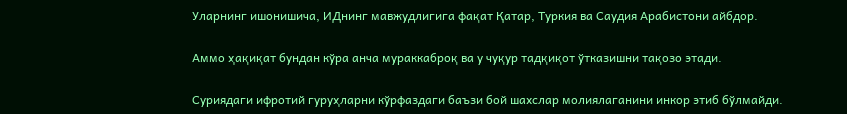Уларнинг ишонишича, ИДнинг мавжудлигига фақат Қатар, Туркия ва Саудия Арабистони айбдор.

Аммо ҳақиқат бундан кўра анча мураккаброқ ва у чуқур тадқиқот ўтказишни тақозо этади.

Суриядаги ифротий гуруҳларни кўрфаздаги баъзи бой шахслар молиялаганини инкор этиб бўлмайди.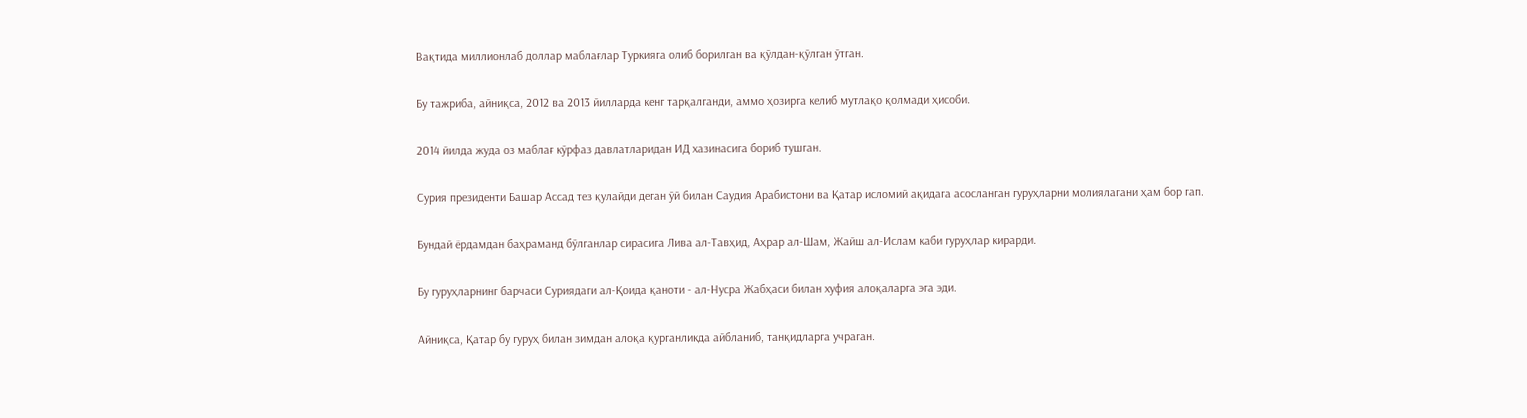Вақтида миллионлаб доллар маблағлар Туркияга олиб борилган ва қўлдан-қўлган ўтган.

Бу тажриба, айниқса, 2012 ва 2013 йилларда кенг тарқалганди, аммо ҳозирга келиб мутлақо қолмади ҳисоби.

2014 йилда жуда оз маблағ кўрфаз давлатларидан ИД хазинасига бориб тушган.

Сурия президенти Башар Ассад тез қулайди деган ўй билан Саудия Арабистони ва Қатар исломий ақидага асосланган гуруҳларни молиялагани ҳам бор гап.

Бундай ёрдамдан баҳраманд бўлганлар сирасига Лива ал-Тавҳид, Аҳрар ал-Шам, Жайш ал-Ислам каби гуруҳлар кирарди.

Бу гуруҳларнинг барчаси Суриядаги ал-Қоида қаноти - ал-Нусра Жабҳаси билан хуфия алоқаларга эга эди.

Айниқса, Қатар бу гуруҳ билан зимдан алоқа қурганликда айбланиб, танқидларга учраган.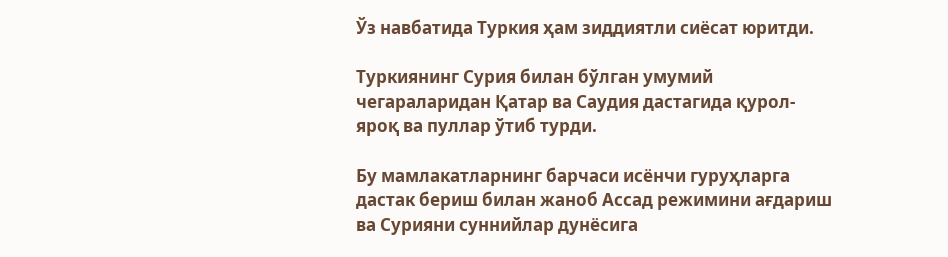Ўз навбатида Туркия ҳам зиддиятли сиёсат юритди.

Туркиянинг Сурия билан бўлган умумий чегараларидан Қатар ва Саудия дастагида қурол-яроқ ва пуллар ўтиб турди.

Бу мамлакатларнинг барчаси исёнчи гуруҳларга дастак бериш билан жаноб Ассад режимини ағдариш ва Сурияни суннийлар дунёсига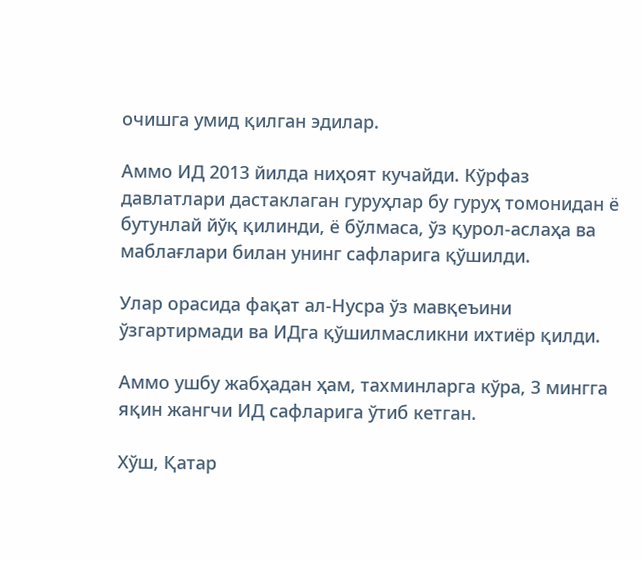очишга умид қилган эдилар.

Аммо ИД 2013 йилда ниҳоят кучайди. Кўрфаз давлатлари дастаклаган гуруҳлар бу гуруҳ томонидан ё бутунлай йўқ қилинди, ё бўлмаса, ўз қурол-аслаҳа ва маблағлари билан унинг сафларига қўшилди.

Улар орасида фақат ал-Нусра ўз мавқеъини ўзгартирмади ва ИДга қўшилмасликни ихтиёр қилди.

Аммо ушбу жабҳадан ҳам, тахминларга кўра, 3 мингга яқин жангчи ИД сафларига ўтиб кетган.

Хўш, Қатар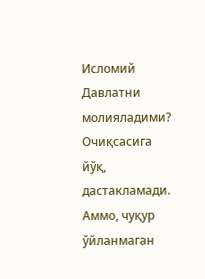Исломий Давлатни молияладими? Очиқсасига йўқ, дастакламади. Аммо, чуқур ўйланмаган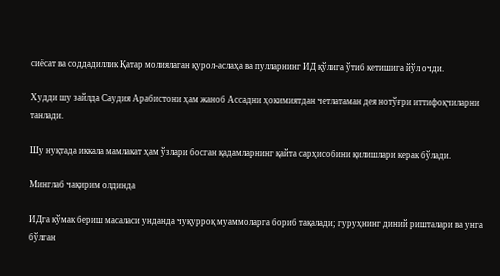сиёсат ва соддадиллик Қатар молиялаган қурол-аслаҳа ва пулларнинг ИД қўлига ўтиб кетишига йўл очди.

Худди шу зайлда Саудия Арабистони ҳам жаноб Ассадни ҳокимиятдан четлатаман дея нотўғри иттифоқчиларни танлади.

Шу нуқтада иккала мамлакат ҳам ўзлари босган қадамларнинг қайта сарҳисобини қилишлари керак бўлади.

Минглаб чақирим олдинда

ИДга кўмак бериш масаласи унданда чуқурроқ муаммоларга бориб тақалади; гуруҳнинг диний ришталари ва унга бўлган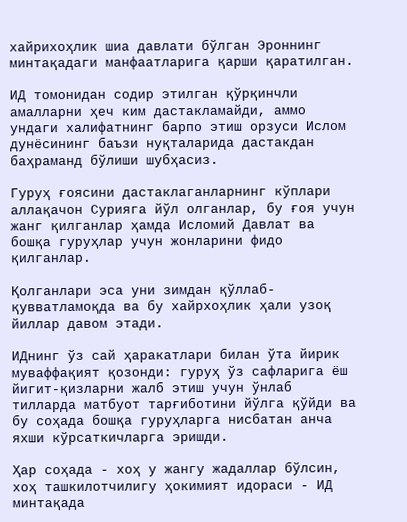хайрихоҳлик шиа давлати бўлган Эроннинг минтақадаги манфаатларига қарши қаратилган.

ИД томонидан содир этилган қўрқинчли амалларни ҳеч ким дастакламайди, аммо ундаги халифатнинг барпо этиш орзуси Ислом дунёсининг баъзи нуқталарида дастакдан баҳраманд бўлиши шубҳасиз.

Гуруҳ ғоясини дастаклаганларнинг кўплари аллақачон Сурияга йўл олганлар, бу ғоя учун жанг қилганлар ҳамда Исломий Давлат ва бошқа гуруҳлар учун жонларини фидо қилганлар.

Қолганлари эса уни зимдан қўллаб-қувватламоқда ва бу хайрхоҳлик ҳали узоқ йиллар давом этади.

ИДнинг ўз сай ҳаракатлари билан ўта йирик муваффақият қозонди: гуруҳ ўз сафларига ёш йигит-қизларни жалб этиш учун ўнлаб тилларда матбуот тарғиботини йўлга қўйди ва бу соҳада бошқа гуруҳларга нисбатан анча яхши кўрсаткичларга эришди.

Ҳар соҳада - хоҳ у жангу жадаллар бўлсин, хоҳ ташкилотчилигу ҳокимият идораси - ИД минтақада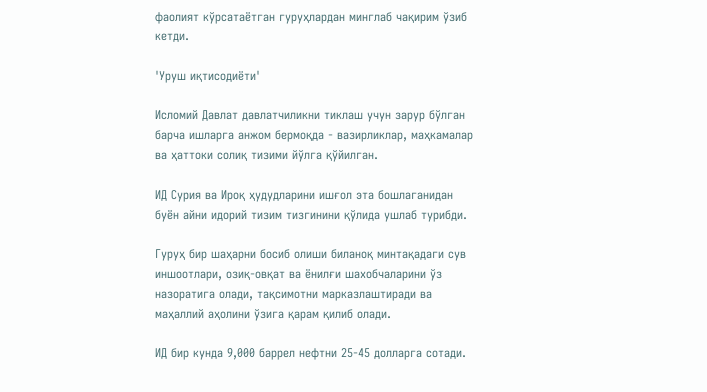фаолият кўрсатаётган гуруҳлардан минглаб чақирим ўзиб кетди.

'Уруш иқтисодиёти'

Исломий Давлат давлатчиликни тиклаш учун зарур бўлган барча ишларга анжом бермоқда - вазирликлар, маҳкамалар ва ҳаттоки солиқ тизими йўлга қўйилган.

ИД Сурия ва Ироқ ҳудудларини ишғол эта бошлаганидан буён айни идорий тизим тизгинини қўлида ушлаб турибди.

Гуруҳ бир шаҳарни босиб олиши биланоқ минтақадаги сув иншоотлари, озиқ-овқат ва ёнилғи шахобчаларини ўз назоратига олади, тақсимотни марказлаштиради ва маҳаллий аҳолини ўзига қарам қилиб олади.

ИД бир кунда 9,000 баррел нефтни 25-45 долларга сотади.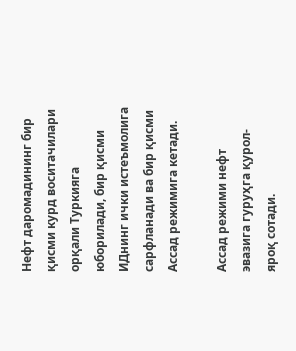Нефт даромадининг бир қисми курд воситачилари орқали Туркияга юборилади, бир қисми ИДнинг ички истеъмолига сарфланади ва бир қисми Ассад режимига кетади.

Ассад режими нефт эвазига гуруҳга қурол-яроқ сотади.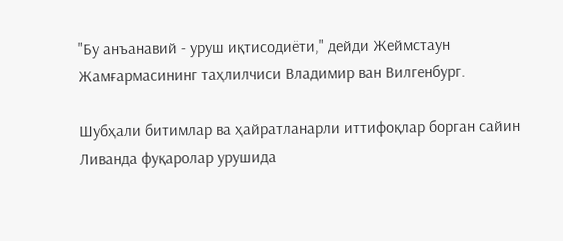"Бу анъанавий - уруш иқтисодиёти," дейди Жеймстаун Жамғармасининг таҳлилчиси Владимир ван Вилгенбург.

Шубҳали битимлар ва ҳайратланарли иттифоқлар борган сайин Ливанда фуқаролар урушида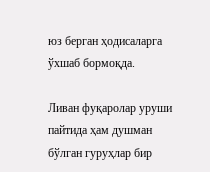юз берган ҳодисаларга ўхшаб бормоқда.

Ливан фуқаролар уруши пайтида ҳам душман бўлган гуруҳлар бир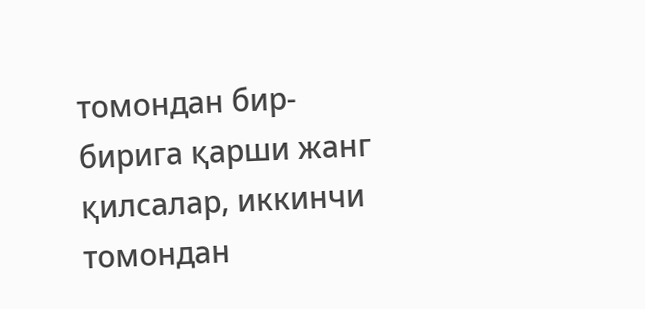томондан бир-бирига қарши жанг қилсалар, иккинчи томондан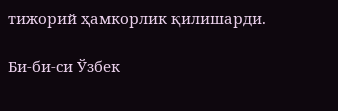тижорий ҳамкорлик қилишарди.

Би-би-си Ўзбек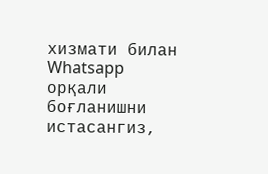хизмати билан Whatsapp орқали боғланишни истасангиз,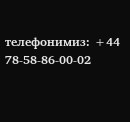телефонимиз: +44 78-58-86-00-02